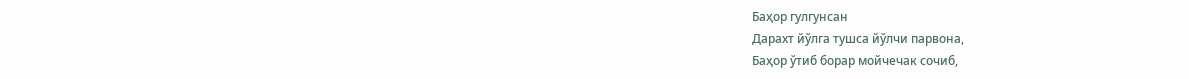Баҳор гулгунсан
Дарахт йўлга тушса йўлчи парвона,
Баҳор ўтиб борар мойчечак сочиб,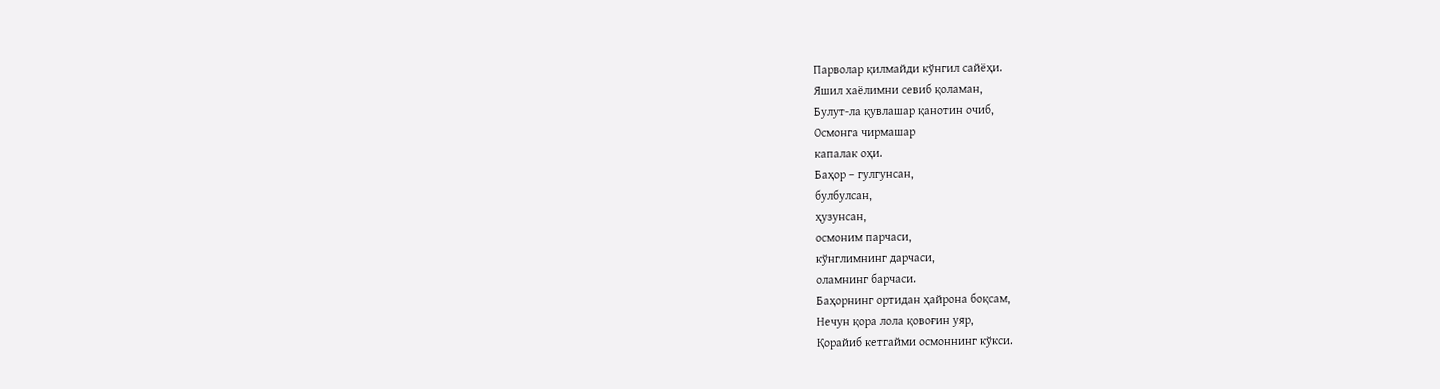Парволар қилмайди кўнгил сайёҳи.
Яшил хаёлимни севиб қоламан,
Булут-ла қувлашар қанотин очиб,
Осмонга чирмашар
капалак оҳи.
Баҳор – гулгунсан,
булбулсан,
ҳузунсан,
осмоним парчаси,
кўнглимнинг дарчаси,
оламнинг барчаси.
Баҳорнинг ортидан ҳайрона боқсам,
Нечун қора лола қовоғин уяр,
Қорайиб кетгайми осмоннинг кўкси.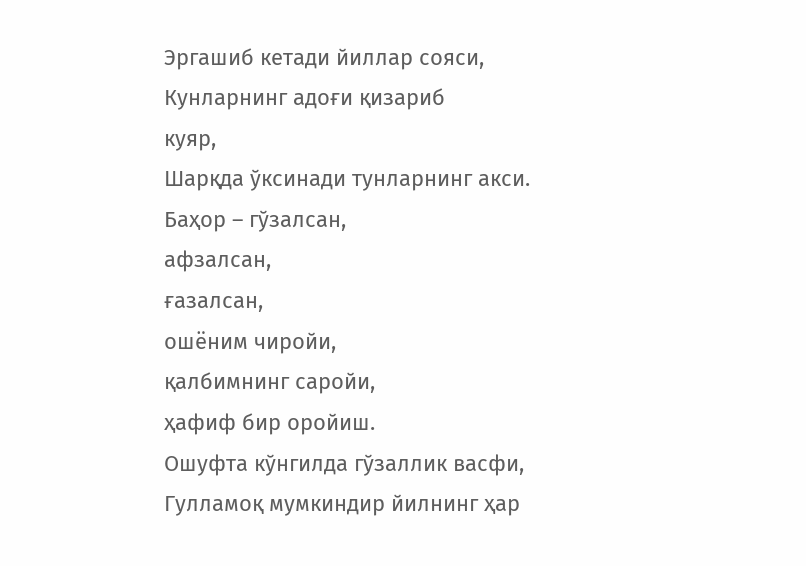Эргашиб кетади йиллар сояси,
Кунларнинг адоғи қизариб
куяр,
Шарқда ўксинади тунларнинг акси.
Баҳор – гўзалсан,
афзалсан,
ғазалсан,
ошёним чиройи,
қалбимнинг саройи,
ҳафиф бир оройиш.
Ошуфта кўнгилда гўзаллик васфи,
Гулламоқ мумкиндир йилнинг ҳар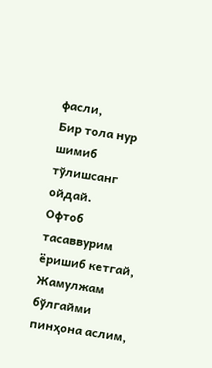фасли,
Бир тола нур шимиб тўлишсанг ойдай.
Офтоб тасаввурим ёришиб кетгай,
Жамулжам бўлгайми пинҳона аслим,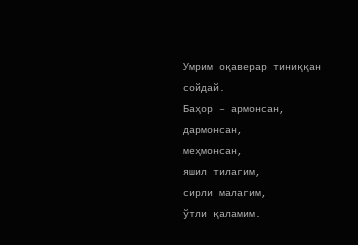Умрим оқаверар тиниққан
сойдай.
Баҳор – армонсан,
дармонсан,
меҳмонсан,
яшил тилагим,
сирли малагим,
ўтли қаламим.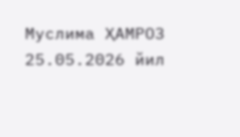Муслима ҲАМРОЗ
25.05.2026 йил